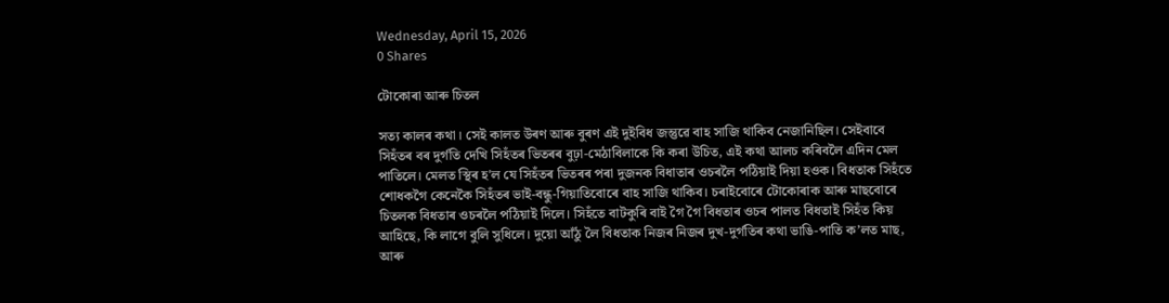Wednesday, April 15, 2026
0 Shares

টোকোৰা আৰু চিতল

সত্য কালৰ কথা। সেই কালত উৰণ আৰু বুৰণ এই দুইবিধ জন্তুৱে বাহ সাজি থাকিব নেজানিছিল। সেইবাবে সিহঁতৰ বৰ দুৰ্গতি দেখি সিহঁতৰ ভিতৰৰ বুঢ়া-মেঠাবিলাকে কি কৰা উচিত, এই কথা আলচ কৰিবলৈ এদিন মেল পাতিলে। মেলত স্থিৰ হ'ল যে সিহঁতৰ ভিতৰৰ পৰা দুজনক বিধাতাৰ ওচৰলৈ পঠিয়াই দিয়া হওক। বিধতাক সিহঁতে শোধকগৈ কেনেকৈ সিহঁতৰ ভাই-বন্ধু-গিয়াতিবোৰে বাহ সাজি থাকিব। চৰাইবোৰে টোকোৰাক আৰু মাছবোৰে চিতলক বিধতাৰ ওচৰলৈ পঠিয়াই দিলে। সিহঁতে বাটকুৰি বাই গৈ গৈ বিধতাৰ ওচৰ পালত বিধতাই সিহঁত কিয় আহিছে, কি লাগে বুলি সুধিলে। দুয়ো আঁঠু লৈ বিধতাক নিজৰ নিজৰ দুখ-দুর্গতিৰ কথা ভাঙি-পাতি ক’লত মাছ, আৰু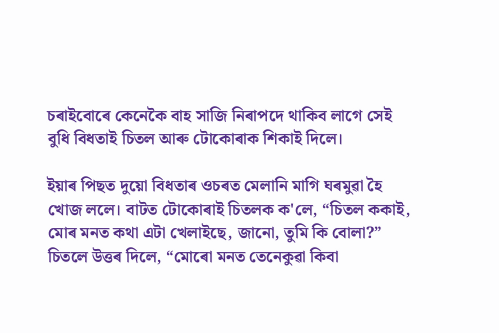চৰাইবোৰে কেনেকৈ বাহ সাজি নিৰাপদে থাকিব লাগে সেই বুধি বিধতাই চিতল আৰু টোকোৰাক শিকাই দিলে।

ইয়াৰ পিছত দুয়ো বিধতাৰ ওচৰত মেলানি মাগি ঘৰমুৱা হৈ খোজ ললে। বাটত টোকোৰাই চিতলক ক'লে, “চিতল ককাই, মোৰ মনত কথা এটা খেলাইছে, জানো, তুমি কি বোলা?” চিতলে উত্তৰ দিলে, “মোৰো মনত তেনেকুৱা কিবা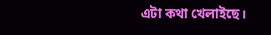এটা কথা খেলাইছে।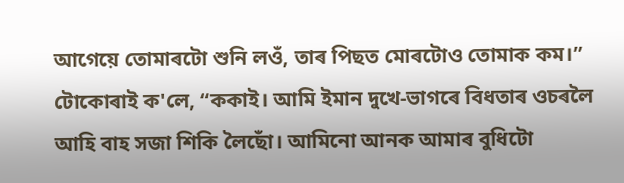আগেয়ে তোমাৰটো শুনি লওঁ, তাৰ পিছত মোৰটোও তোমাক কম।” টোকোৰাই ক'লে, “ককাই। আমি ইমান দুখে-ভাগৰে বিধতাৰ ওচৰলৈ আহি বাহ সজা শিকি লৈছোঁ। আমিনো আনক আমাৰ বুধিটো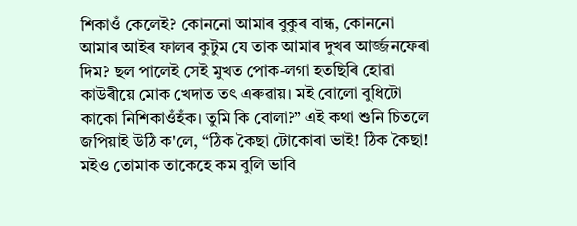শিকাওঁ কেলেই? কোননো আমাৰ বুকুৰ বান্ধ, কোননো আমাৰ আইৰ ফালৰ কুটুম যে তাক আমাৰ দুখৰ আৰ্জ্জনফেৰা দিম? ছল পালেই সেই মুখত পোক-লগা হতছিৰি হোৱা কাউৰীয়ে মোক খেদাত তৎ এৰুৱায়। মই বোলো বুধিটো কাকো নিশিকাওঁহঁক। তুমি কি বোলা?” এই কথা শুনি চিতলে জপিয়াই উঠি ক'লে, “ঠিক কৈছা টোকোৰা ভাই! ঠিক কৈছা! মইও তোমাক তাকেহে কম বুলি ভাবি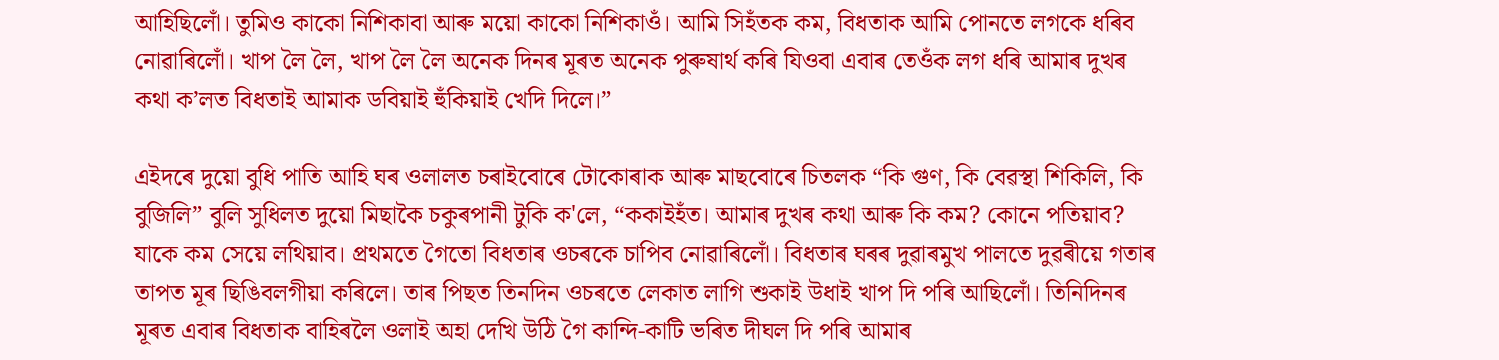আহিছিলোঁ। তুমিও কাকো নিশিকাবা আৰু ময়ো কাকো নিশিকাওঁ। আমি সিহঁতক কম, বিধতাক আমি পোনতে লগকে ধৰিব নোৱাৰিলোঁ। খাপ লৈ লৈ, খাপ লৈ লৈ অনেক দিনৰ মূৰত অনেক পুৰুষাৰ্থ কৰি যিওবা এবাৰ তেওঁক লগ ধৰি আমাৰ দুখৰ কথা ক’লত বিধতাই আমাক ডবিয়াই হুঁকিয়াই খেদি দিলে।”

এইদৰে দুয়ো বুধি পাতি আহি ঘৰ ওলালত চৰাইবোৰে টোকোৰাক আৰু মাছবোৰে চিতলক “কি গুণ, কি বেৱস্থা শিকিলি, কি বুজিলি” বুলি সুধিলত দুয়ো মিছাকৈ চকুৰপানী টুকি ক'লে, “ককাইহঁত। আমাৰ দুখৰ কথা আৰু কি কম? কোনে পতিয়াব? যাকে কম সেয়ে লথিয়াব। প্ৰথমতে গৈতো বিধতাৰ ওচৰকে চাপিব নোৱাৰিলোঁ। বিধতাৰ ঘৰৰ দুৱাৰমুখ পালতে দুৱৰীয়ে গতাৰ তাপত মূৰ ছিঙিবলগীয়া কৰিলে। তাৰ পিছত তিনদিন ওচৰতে লেকাত লাগি শুকাই উধাই খাপ দি পৰি আছিলোঁ। তিনিদিনৰ মূৰত এবাৰ বিধতাক বাহিৰলৈ ওলাই অহা দেখি উঠি গৈ কান্দি-কাটি ভৰিত দীঘল দি পৰি আমাৰ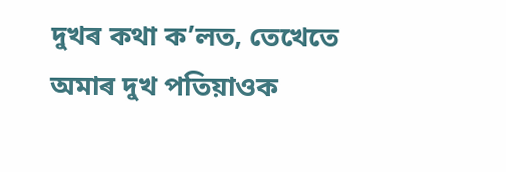দুখৰ কথা ক’লত, তেখেতে অমাৰ দুখ পতিয়াওক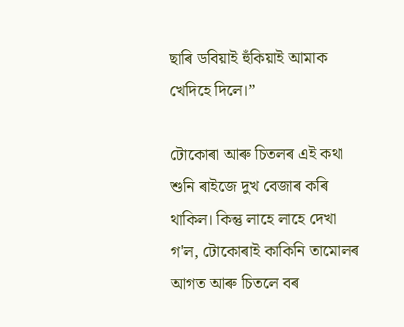ছাৰি ডবিয়াই হুঁকিয়াই আমাক খেদিহে দিলে।”

টোকোৰা আৰু চিতলৰ এই কথা শুনি ৰাইজে দুখ বেজাৰ কৰি থাকিল। কিন্তু লাহে লাহে দেখা গ'ল, টোকোৰাই কাকিনি তামোলৰ আগত আৰু চিতলে বৰ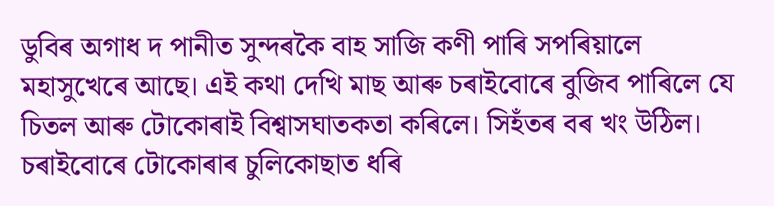ডুবিৰ অগাধ দ পানীত সুন্দৰকৈ বাহ সাজি কণী পাৰি সপৰিয়ালে মহাসুখেৰে আছে। এই কথা দেখি মাছ আৰু চৰাইবোৰে বুজিব পাৰিলে যে চিতল আৰু টোকোৰাই বিশ্বাসঘাতকতা কৰিলে। সিহঁতৰ বৰ খং উঠিল। চৰাইবোৰে টোকোৰাৰ চুলিকোছাত ধৰি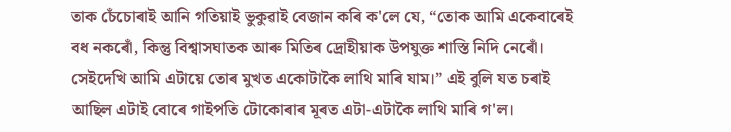তাক চেঁচোৰাই আনি গতিয়াই ভুকুৱাই বেজান কৰি ক'লে যে, “তোক আমি একেবাৰেই বধ নকৰোঁ, কিন্তু বিশ্বাসঘাতক আৰু মিতিৰ দ্রোহীয়াক উপযুক্ত শাস্তি নিদি নেৰোঁ। সেইদেখি আমি এটায়ে তোৰ মুখত একোটাকৈ লাথি মাৰি যাম।” এই বুলি যত চৰাই আছিল এটাই বোৰে গাইপতি টোকোৰাৰ মূৰত এটা-এটাকৈ লাথি মাৰি গ'ল।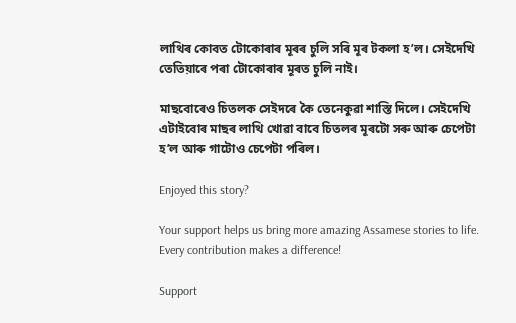লাথিৰ কোবত টোকোৰাৰ মূৰৰ চুলি সৰি মূৰ টকলা হ’ল। সেইদেখি তেতিয়াৰে পৰা টোকোৰাৰ মূৰত চুলি নাই।

মাছবোৰেও চিতলক সেইদৰে কৈ তেনেকুৱা শাস্তি দিলে। সেইদেখি এটাইবোৰ মাছৰ লাথি খোৱা বাবে চিতলৰ মূৰটো সৰু আৰু চেপেটা হ’ল আৰু গাটোও চেপেটা পৰিল।

Enjoyed this story?

Your support helps us bring more amazing Assamese stories to life. Every contribution makes a difference!

Support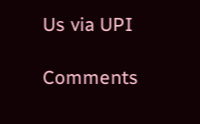Us via UPI

Comments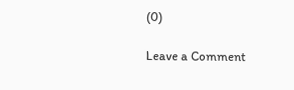(0)

Leave a Comment